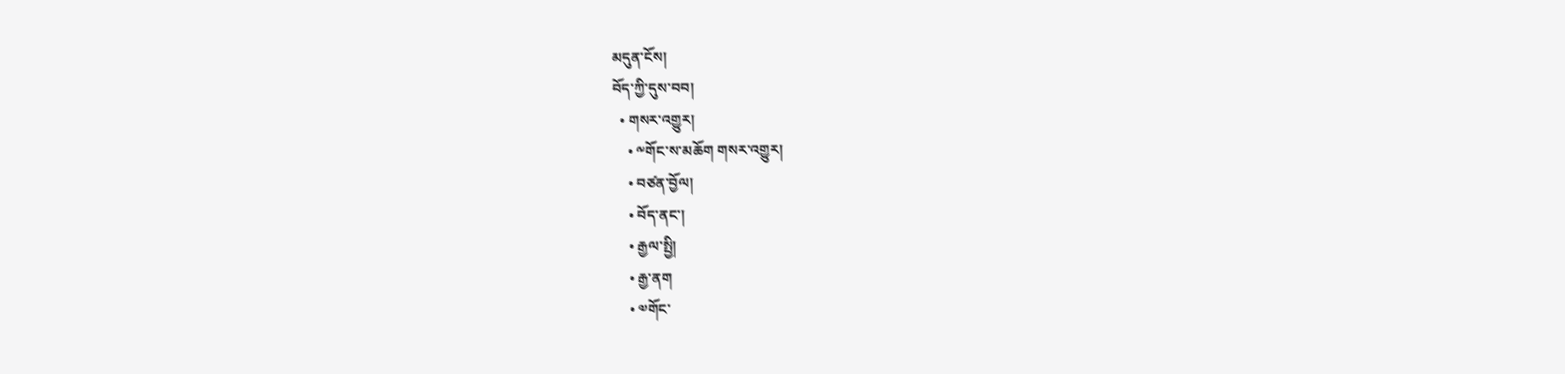མདུན་ངོས།
བོད་ཀྱི་དུས་བབ།
  • གསར་འགྱུར།
    • ༸གོང་ས་མཆོག གསར་འགྱུར།
    • བཙན་བྱོལ།
    • བོད་ནང་།
    • རྒྱལ་སྤྱི།
    • རྒྱ་ནག
    • ༧གོང་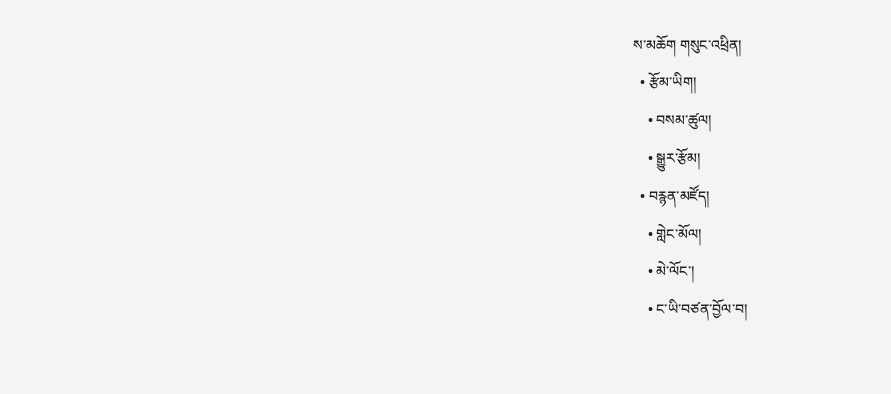ས་མཆོག གསུང་འཕྲིན།
  • རྩོམ་ཡིག།
    • བསམ་ཚུལ།
    • སྒྱུར་རྩོམ།
  • བརྙན་མཛོད།
    • གླེང་མོལ།
    • མེ་ལོང་།
    • ང་ཡི་བཙན་བྱོལ་བ།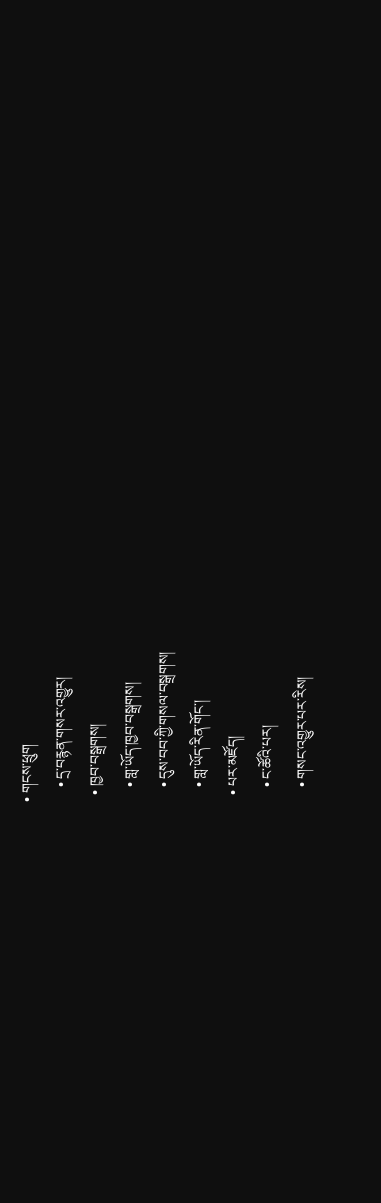• གངས་ཕྲུག
    • དྲ་བརྙན་གསར་འགྱུར།
  • ཁྱབ་བསྒྲགས།
    • གླ་ཡོད་ཁྱབ་བསྒྲགས།
    • དུས་བབ་ཀྱི་གསལ་བསྒྲགས།
    • གླ་ཡོད་རིན་གོང་།
  • པར་མཛོད།
    • ང་ཚོའི་པར།
    • གསང་འགྱུར་པར་རིས།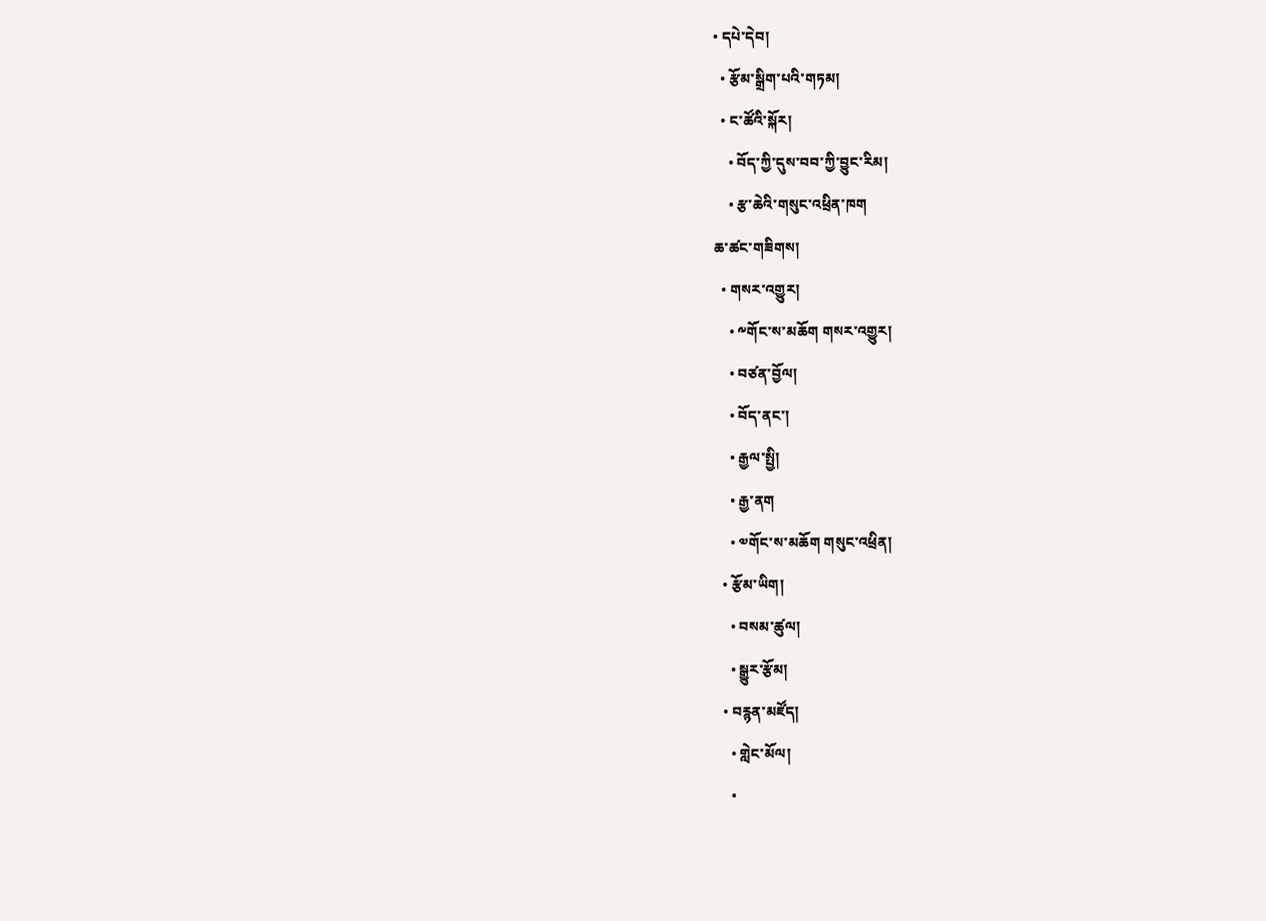• དཔེ་དེབ།
  • རྩོམ་སྒྲིག་པའི་གཏམ།
  • ང་ཚོའི་སྐོར།
    • བོད་ཀྱི་དུས་བབ་ཀྱི་བྱུང་རིམ།
    • རྩ་ཆེའི་གསུང་འཕྲིན་ཁག
ཆ་ཚང་གཟིགས།
  • གསར་འགྱུར།
    • ༸གོང་ས་མཆོག གསར་འགྱུར།
    • བཙན་བྱོལ།
    • བོད་ནང་།
    • རྒྱལ་སྤྱི།
    • རྒྱ་ནག
    • ༧གོང་ས་མཆོག གསུང་འཕྲིན།
  • རྩོམ་ཡིག།
    • བསམ་ཚུལ།
    • སྒྱུར་རྩོམ།
  • བརྙན་མཛོད།
    • གླེང་མོལ།
    •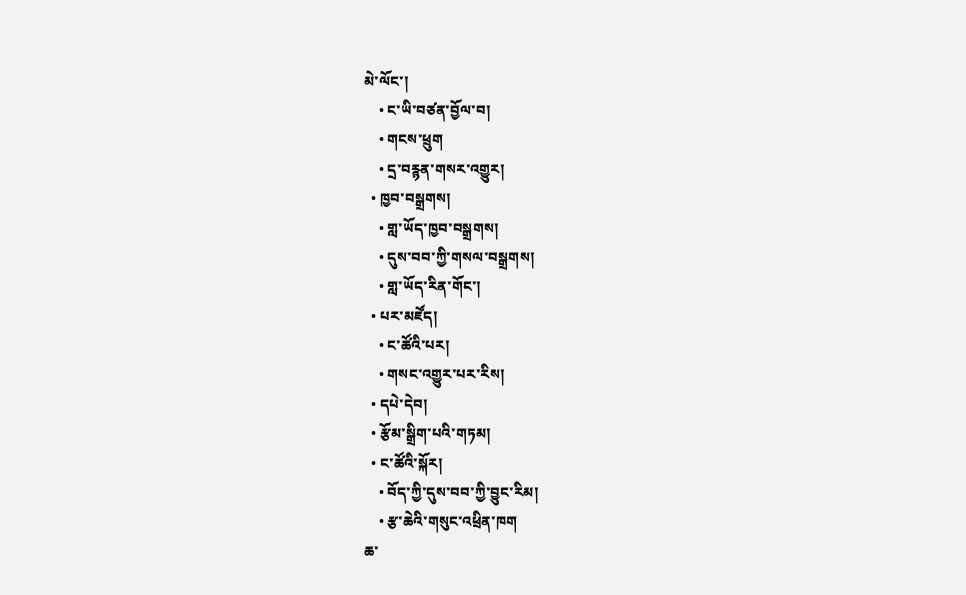མེ་ལོང་།
    • ང་ཡི་བཙན་བྱོལ་བ།
    • གངས་ཕྲུག
    • དྲ་བརྙན་གསར་འགྱུར།
  • ཁྱབ་བསྒྲགས།
    • གླ་ཡོད་ཁྱབ་བསྒྲགས།
    • དུས་བབ་ཀྱི་གསལ་བསྒྲགས།
    • གླ་ཡོད་རིན་གོང་།
  • པར་མཛོད།
    • ང་ཚོའི་པར།
    • གསང་འགྱུར་པར་རིས།
  • དཔེ་དེབ།
  • རྩོམ་སྒྲིག་པའི་གཏམ།
  • ང་ཚོའི་སྐོར།
    • བོད་ཀྱི་དུས་བབ་ཀྱི་བྱུང་རིམ།
    • རྩ་ཆེའི་གསུང་འཕྲིན་ཁག
ཆ་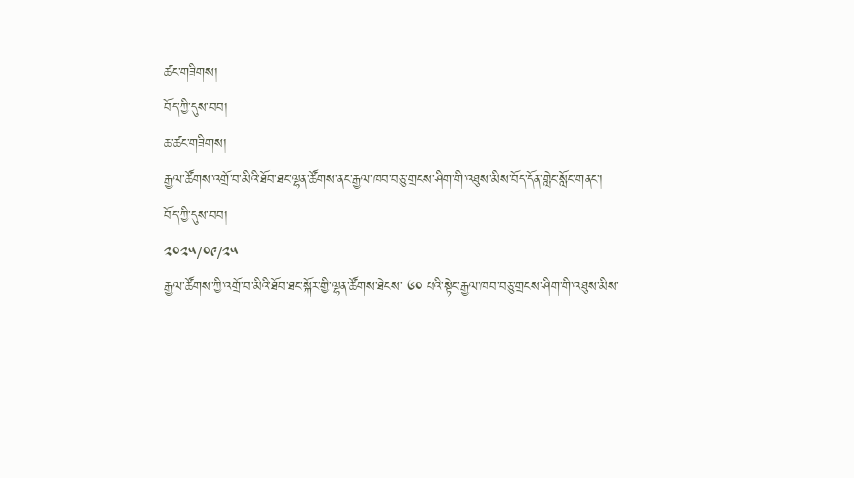ཚང་གཟིགས།
བོད་ཀྱི་དུས་བབ།
ཆ་ཚང་གཟིགས།
རྒྱལ་ཚོགས་འགྲོ་བ་མིའི་ཐོབ་ཐང་ལྷན་ཚོགས་ནང་རྒྱལ་ཁབ་བཅུ་གྲངས་ཤིག་གི་འཐུས་མིས་བོད་དོན་གླེང་སློང་གནང་།
བོད་ཀྱི་དུས་བབ།
༢༠༢༥/༠༩/༢༥
རྒྱལ་ཚོགས་ཀྱི་འགྲོ་བ་མིའི་ཐོབ་ཐང་སྐོར་གྱི་ལྷན་ཚོགས་ཐེངས་ ༦༠ པའི་སྟེང་རྒྱལ་ཁབ་བཅུ་གྲངས་ཤིག་གི་འཐུས་མིས་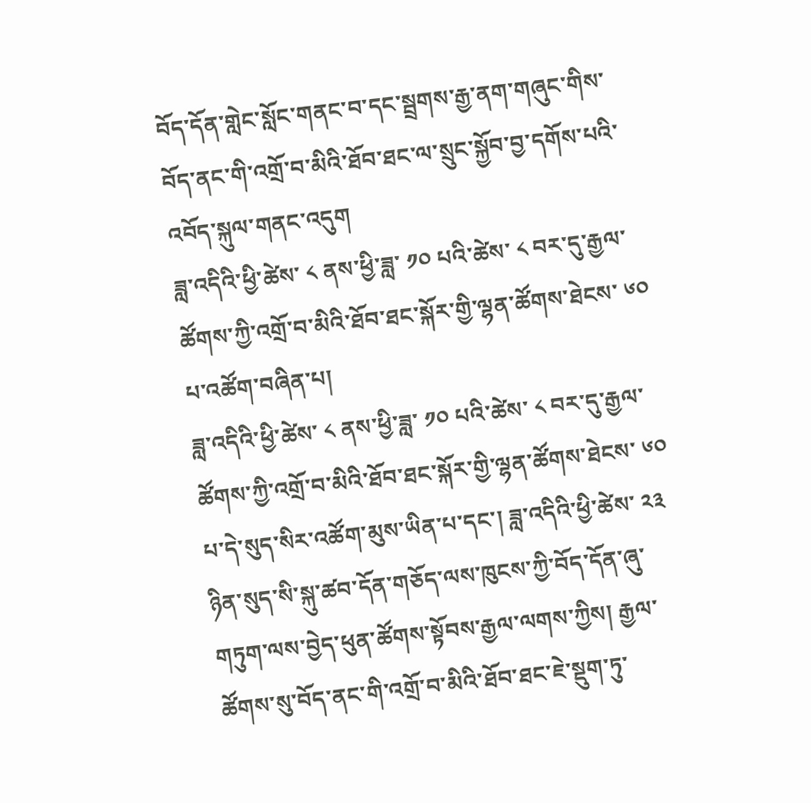བོད་དོན་གླེང་སློང་གནང་བ་དང་སྦྲགས་རྒྱ་ནག་གཞུང་གིས་བོད་ནང་གི་འགྲོ་བ་མིའི་ཐོབ་ཐང་ལ་སྲུང་སྐྱོབ་བྱ་དགོས་པའི་འབོད་སྐུལ་གནང་འདུག
ཟླ་འདིའི་ཕྱི་ཚེས་ ༨ ནས་ཕྱི་ཟླ་ ༡༠ པའི་ཚེས་ ༨ བར་དུ་རྒྱལ་ཚོགས་ཀྱི་འགྲོ་བ་མིའི་ཐོབ་ཐང་སྐོར་གྱི་ལྷན་ཚོགས་ཐེངས་ ༦༠ པ་འཚོག་བཞིན་པ།
ཟླ་འདིའི་ཕྱི་ཚེས་ ༨ ནས་ཕྱི་ཟླ་ ༡༠ པའི་ཚེས་ ༨ བར་དུ་རྒྱལ་ཚོགས་ཀྱི་འགྲོ་བ་མིའི་ཐོབ་ཐང་སྐོར་གྱི་ལྷན་ཚོགས་ཐེངས་ ༦༠ པ་དེ་སུད་སིར་འཚོག་མུས་ཡིན་པ་དང་། ཟླ་འདིའི་ཕྱི་ཚེས་ ༢༣ ཉིན་སུད་སི་སྐུ་ཚབ་དོན་གཅོད་ལས་ཁུངས་ཀྱི་བོད་དོན་ཞུ་གཏུག་ལས་བྱེད་ཕུན་ཚོགས་སྟོབས་རྒྱལ་ལགས་ཀྱིས། རྒྱལ་ཚོགས་སུ་བོད་ནང་གི་འགྲོ་བ་མིའི་ཐོབ་ཐང་ཇེ་སྡུག་ཏུ་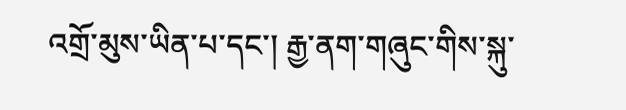འགྲོ་མུས་ཡིན་པ་དང་། རྒྱ་ནག་གཞུང་གིས་སྐུ་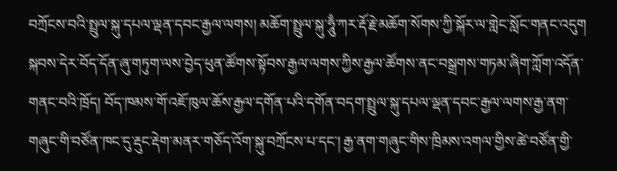བཀྲོངས་བའི་སྤྲུལ་སྐུ་དཔལ་ལྡན་དབང་རྒྱལ་ལགས། མཆོག་སྤྲུལ་སྐུ་ཧཱུྃ་ཀར་རྡོ་རྗེ་མཆོག་སོགས་ཀྱི་སྐོར་ལ་གླེང་སློང་གནང་འདུག
སྐབས་དེར་བོད་དོན་ཞུ་གཏུག་ལས་བྱེད་ཕུན་ཚོགས་སྟོབས་རྒྱལ་ལགས་ཀྱིས་རྒྱལ་ཚོགས་ནང་བསྒྲགས་གཏམ་ཞིག་ཀློག་འདོན་གནང་བའི་ཁྲོད། བོད་ཁམས་གོ་འཇོ་ཁུལ་ཆོས་རྒྱལ་དགོན་པའི་དགོན་བདག་སྤྲུལ་སྐུ་དཔལ་ལྡན་དབང་རྒྱལ་ལགས་རྒྱ་ནག་གཞུང་གི་བཙོན་ཁང་དུ་རྡུང་རྡེག་མནར་གཅོད་འོག་སྐུ་བཀྲོངས་པ་དང་། རྒྱ་ནག་གཞུང་གིས་ཁྲིམས་འགལ་གྱིས་ཚེ་བཙོན་གྱི་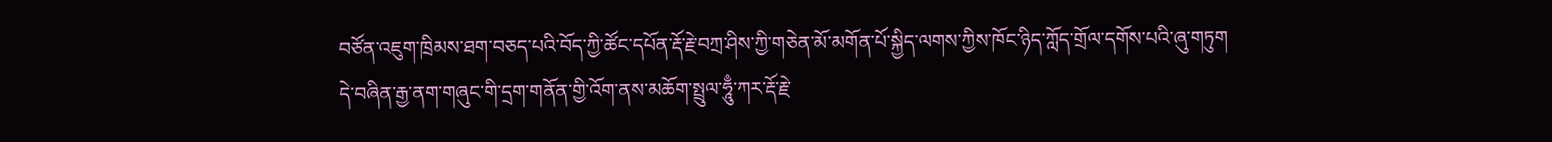བཙོན་འཇུག་ཁྲིམས་ཐག་བཅད་པའི་བོད་ཀྱི་ཚོང་དཔོན་རྡོ་རྗེ་བཀྲ་ཤིས་ཀྱི་གཅེན་མོ་མགོན་པོ་སྐྱིད་ལགས་ཀྱིས་ཁོང་ཉིད་ཀློད་གྲོལ་དགོས་པའི་ཞུ་གཏུག དེ་བཞིན་རྒྱ་ནག་གཞུང་གི་དྲག་གནོན་གྱི་འོག་ནས་མཆོག་སྤྲུལ་ཧཱུྃ་ཀར་རྡོ་རྗེ་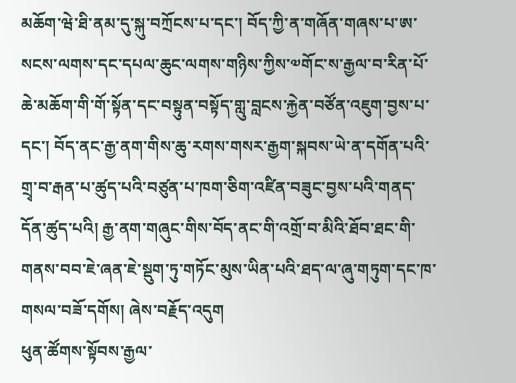མཆོག་ཝེ་ཐི་ནམ་དུ་སྐུ་བཀྲོངས་པ་དང་། བོད་ཀྱི་ན་གཞོན་གཞས་པ་ཨ་སངས་ལགས་དང་དཔལ་ཆུང་ལགས་གཉིས་ཀྱིས་༧གོང་ས་རྒྱལ་བ་རིན་པོ་ཆེ་མཆོག་གི་གོ་སྟོན་དང་བསྟུན་བསྟོད་གླུ་བླངས་རྐྱེན་བཙོན་འཇུག་བྱས་པ་དང་། བོད་ནང་རྒྱ་ནག་གིས་ཆུ་རགས་གསར་རྒྱག་སྐབས་ཡེ་ན་དགོན་པའི་གྲྭ་བ་རྒན་པ་ཚུད་པའི་བཙུན་པ་ཁག་ཅིག་འཛིན་བཟུང་བྱས་པའི་གནད་དོན་ཚུད་པའི། རྒྱ་ནག་གཞུང་གིས་བོད་ནང་གི་འགྲོ་བ་མིའི་ཐོབ་ཐང་གི་གནས་བབ་ཇེ་ཞན་ཇེ་སྡུག་ཏུ་གཏོང་མུས་ཡིན་པའི་ཐད་ལ་ཞུ་གཏུག་དང་ཁ་གསལ་བཟོ་དགོས། ཞེས་བརྗོད་འདུག
ཕུན་ཚོགས་སྟོབས་རྒྱལ་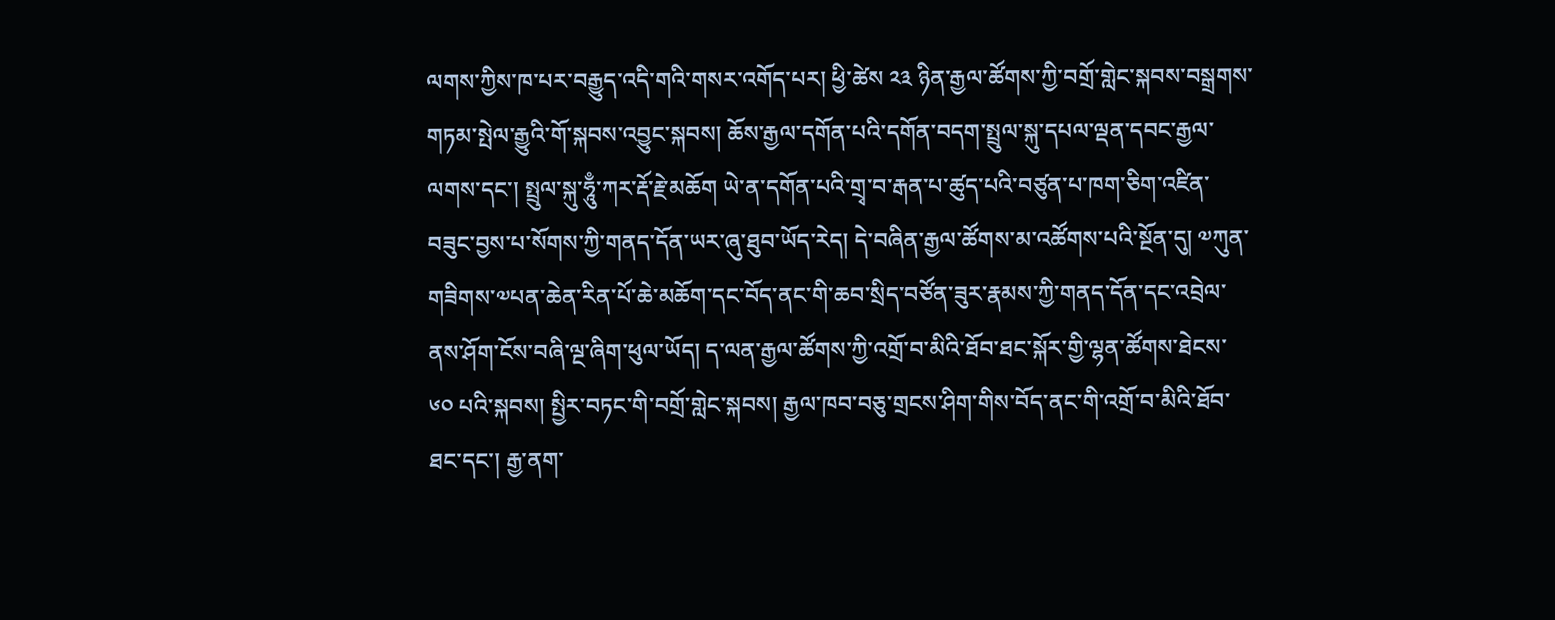ལགས་ཀྱིས་ཁ་པར་བརྒྱུད་འདི་གའི་གསར་འགོད་པར། ཕྱི་ཚེས ༢༣ ཉིན་རྒྱལ་ཚོགས་ཀྱི་བགྲོ་གླེང་སྐབས་བསྒྲགས་གཏམ་སྤེལ་རྒྱུའི་གོ་སྐབས་འབྱུང་སྐབས། ཆོས་རྒྱལ་དགོན་པའི་དགོན་བདག་སྤྲུལ་སྐུ་དཔལ་ལྡན་དབང་རྒྱལ་ལགས་དང་། སྤྲུལ་སྐུ་ཧཱུྃ་ཀར་རྡོ་རྗེ་མཆོག ཡེ་ན་དགོན་པའི་གྲྭ་བ་རྒན་པ་ཚུད་པའི་བཙུན་པ་ཁག་ཅིག་འཛིན་བཟུང་བྱས་པ་སོགས་ཀྱི་གནད་དོན་ཡར་ཞུ་ཐུབ་ཡོད་རེད། དེ་བཞིན་རྒྱལ་ཚོགས་མ་འཚོགས་པའི་སྔོན་དུ། ༧ཀུན་གཟིགས་༧པན་ཆེན་རིན་པོ་ཆེ་མཆོག་དང་བོད་ནང་གི་ཆབ་སྲིད་བཙོན་ཟུར་རྣམས་ཀྱི་གནད་དོན་དང་འབྲེལ་ནས་ཤོག་ངོས་བཞི་ལྔ་ཞིག་ཕུལ་ཡོད། ད་ལན་རྒྱལ་ཚོགས་ཀྱི་འགྲོ་བ་མིའི་ཐོབ་ཐང་སྐོར་གྱི་ལྷན་ཚོགས་ཐེངས་ ༦༠ པའི་སྐབས། སྤྱིར་བཏང་གི་བགྲོ་གླེང་སྐབས། རྒྱལ་ཁབ་བཅུ་གྲངས་ཤིག་གིས་བོད་ནང་གི་འགྲོ་བ་མིའི་ཐོབ་ཐང་དང་། རྒྱ་ནག་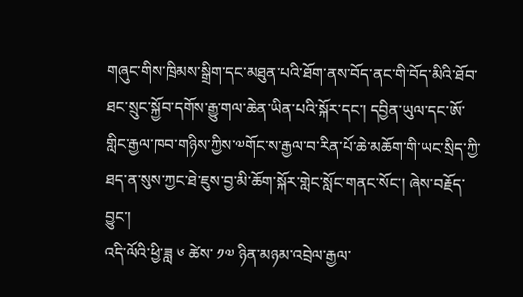གཞུང་གིས་ཁྲིམས་སྒྲིག་དང་མཐུན་པའི་ཐོག་ནས་བོད་ནང་གི་བོད་མིའི་ཐོབ་ཐང་སྲུང་སྐྱོབ་དགོས་རྒྱུ་གལ་ཆེན་ཡིན་པའི་སྐོར་དང་། དབྱིན་ཡུལ་དང་ཨོ་གླིང་རྒྱལ་ཁབ་གཉིས་ཀྱིས་༧གོང་ས་རྒྱལ་བ་རིན་པོ་ཆེ་མཆོག་གི་ཡང་སྲིད་ཀྱི་ཐད་ན་སུས་ཀྱང་ཐེ་ཇུས་བྱ་མི་ཆོག་སྐོར་གླེང་སློང་གནང་སོང་། ཞེས་བརྗོད་བྱུང་།
འདི་ལོའི་ཕྱི་ཟླ ༦ ཚེས་ ༡༧ ཉིན་མཉམ་འབྲེལ་རྒྱལ་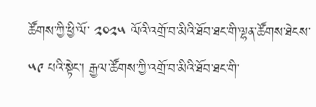ཚོགས་ཀྱི་ཕྱི་ལོ་ ༢༠༢༥ ལོའི་འགྲོ་བ་མིའི་ཐོབ་ཐང་གི་ལྷན་ཚོགས་ཐེངས་ ༥༩ པའི་སྟེང་། རྒྱལ་ཚོགས་ཀྱི་འགྲོ་བ་མིའི་ཐོབ་ཐང་གི་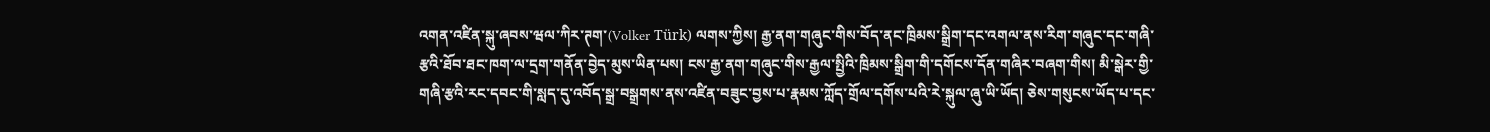འགན་འཛིན་སྐུ་ཞབས་ཝལ་ཀིར་ཊག་(Volker Türk) ལགས་ཀྱིས། རྒྱ་ནག་གཞུང་གིས་བོད་ནང་ཁྲིམས་སྒྲིག་དང་འགལ་ནས་རིག་གཞུང་དང་གཞི་རྩའི་ཐོབ་ཐང་ཁག་ལ་དྲག་གནོན་བྱེད་མུས་ཡིན་པས། ངས་རྒྱ་ནག་གཞུང་གིས་རྒྱལ་སྤྱིའི་ཁྲིམས་སྒྲིག་གི་དགོངས་དོན་གཞིར་བཞག་གིས། མི་སྒེར་གྱི་གཞི་རྩའི་རང་དབང་གི་སླད་དུ་འབོད་སྒྲ་བསྒྲགས་ནས་འཛིན་བཟུང་བྱས་པ་རྣམས་ཀློད་གྲོལ་དགོས་པའི་རེ་སྐུལ་ཞུ་ཡི་ཡོད། ཅེས་གསུངས་ཡོད་པ་དང་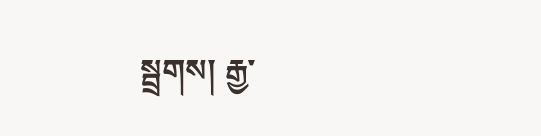སྦྲགས། རྒྱ་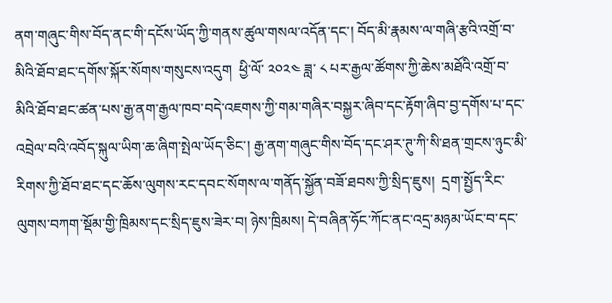ནག་གཞུང་གིས་བོད་ནང་གི་དངོས་ཡོད་ཀྱི་གནས་ཚུལ་གསལ་འདོན་དང་། བོད་མི་རྣམས་ལ་གཞི་རྩའི་འགྲོ་བ་མིའི་ཐོབ་ཐང་དགོས་སྐོར་སོགས་གསུངས་འདུག  ཕྱི་ལོ་ ༢༠༢༤ ཟླ་ ༨ པར་རྒྱལ་ཚོགས་ཀྱི་ཆེས་མཐོའི་འགྲོ་བ་མིའི་ཐོབ་ཐང་ཚན་པས་རྒྱ་ནག་རྒྱལ་ཁབ་བདེ་འཇགས་ཀྱི་གམ་གཞིར་བསྐྱར་ཞིབ་དང་རྟོག་ཞིབ་བྱ་དགོས་པ་དང་འབྲེལ་བའི་འབོད་སྐུལ་ཡིག་ཆ་ཞིག་སྤེལ་ཡོད་ཅིང་། རྒྱ་ནག་གཞུང་གིས་བོད་དང་ཤར་ཊུ་ཀི་སི་ཐན་གྲངས་ཉུང་མི་རིགས་ཀྱི་ཐོབ་ཐང་དང་ཆོས་ལུགས་རང་དབང་སོགས་ལ་གནོད་སྐྱོན་བཟོ་ཐབས་ཀྱི་སྲིད་ཇུས།  དྲག་སྤྱོད་རིང་ལུགས་བཀག་སྡོམ་གྱི་ཁྲིམས་དང་སྲིད་ཇུས་ཟེར་བ། ཉེས་ཁྲིམས། དེ་བཞིན་ཧོང་ཀོང་ནང་འདྲ་མཉམ་ཡོང་བ་དང་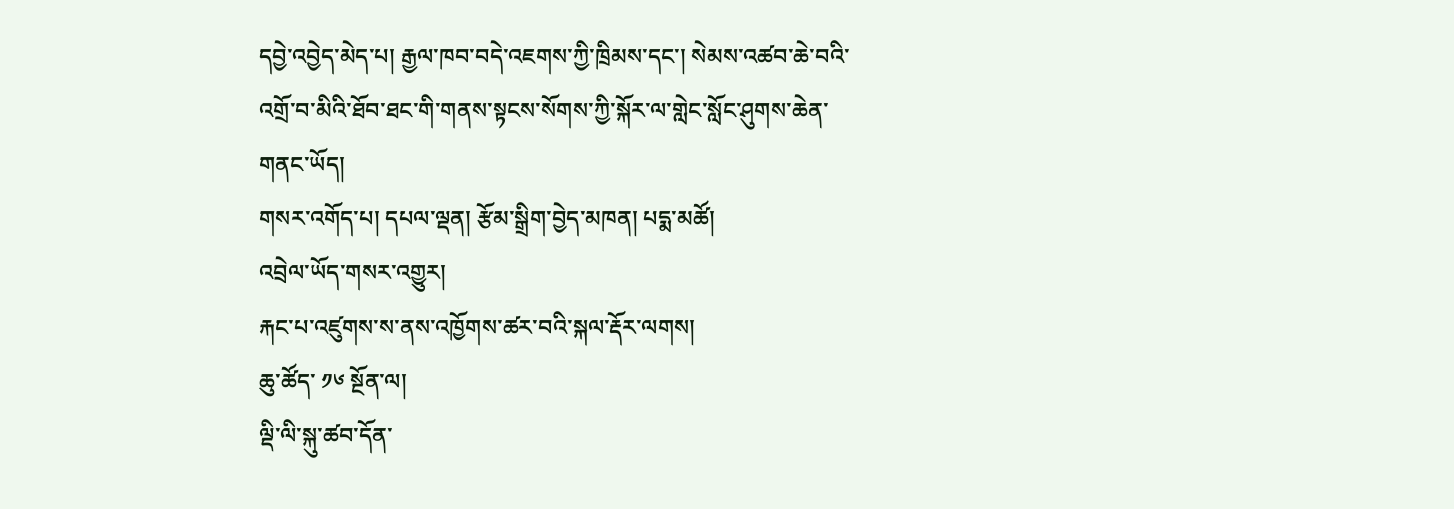དབྱེ་འབྱེད་མེད་པ། རྒྱལ་ཁབ་བདེ་འཇགས་ཀྱི་ཁྲིམས་དང་། སེམས་འཚབ་ཆེ་བའི་འགྲོ་བ་མིའི་ཐོབ་ཐང་གི་གནས་སྟངས་སོགས་ཀྱི་སྐོར་ལ་གླེང་སློང་ཤུགས་ཆེན་གནང་ཡོད།
གསར་འགོད་པ། དཔལ་ལྡན། རྩོམ་སྒྲིག་བྱེད་མཁན། པདྨ་མཚོ།
འབྲེལ་ཡོད་གསར་འགྱུར།
རྐང་པ་འཛུགས་ས་ནས་འཁྱོགས་ཚར་བའི་སྐལ་རྡོར་ལགས།
ཆུ་ཚོད་ ༡༦ སྔོན་ལ།
ལྡི་ལི་སྐུ་ཚབ་དོན་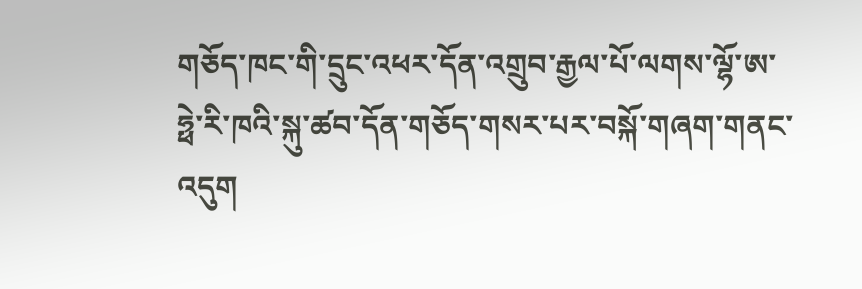གཅོད་ཁང་གི་དྲུང་འཕར་དོན་འགྲུབ་རྒྱལ་པོ་ལགས་ལྷོ་ཨ་ཧྥེ་རི་ཁའི་སྐུ་ཚབ་དོན་གཅོད་གསར་པར་བསྐོ་གཞག་གནང་འདུག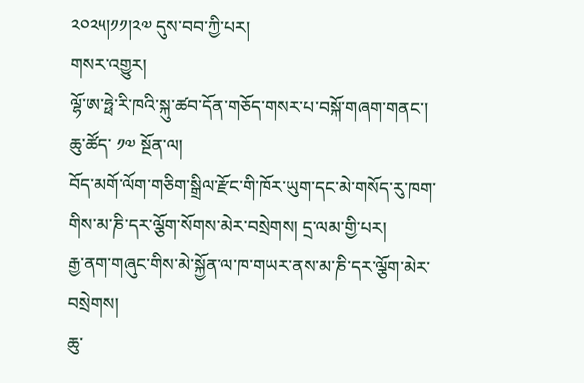༢༠༢༥།༡༡།༢༧ དུས་བབ་ཀྱི་པར།
གསར་འགྱུར།
ལྷོ་ཨ་ཧྥེ་རི་ཁའི་སྐུ་ཚབ་དོན་གཅོད་གསར་པ་བསྐོ་གཞག་གནང་།
ཆུ་ཚོད་ ༡༧ སྔོན་ལ།
བོད་མགོ་ལོག་གཅིག་སྒྲིལ་རྫོང་གི་ཁོར་ཡུག་དང་མེ་གསོད་རུ་ཁག་གིས་མ་ཎི་དར་ལྕོག་སོགས་མེར་བསྲེགས། དྲ་ལམ་གྱི་པར།
རྒྱ་ནག་གཞུང་གིས་མེ་སྐྱོན་ལ་ཁ་གཡར་ནས་མ་ཎི་དར་ལྕོག་མེར་བསྲེགས།
ཆུ་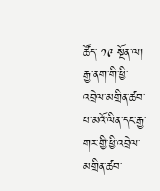ཚོད་ ༡༩ སྔོན་ལ།
རྒྱ་ནག་གི་ཕྱི་འབྲེལ་མགྲིན་ཚབ་པ་མའོ་ལིན་དང་རྒྱ་གར་གྱི་ཕྱི་འབྲེལ་མགྲིན་ཚབ་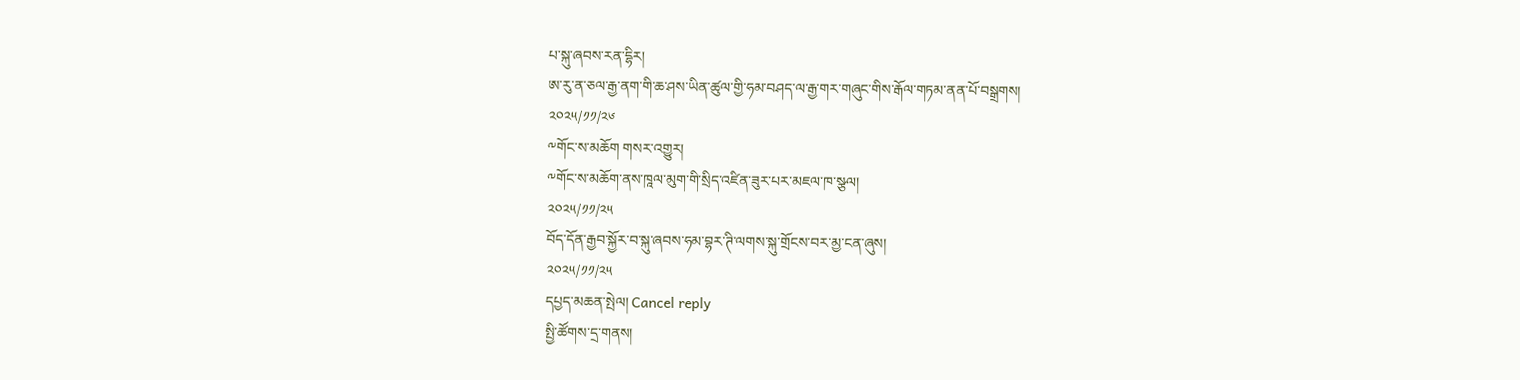པ་སྐུ་ཞབས་རན་དྷིར།
ཨ་རུ་ན་ཅལ་རྒྱ་ནག་གི་ཆ་ཤས་ཡིན་ཚུལ་གྱི་ཧམ་བཤད་ལ་རྒྱ་གར་གཞུང་གིས་རྒོལ་གཏམ་ནན་པོ་བསྒྲགས།
༢༠༢༥/༡༡/༢༦
༸གོང་ས་མཆོག གསར་འགྱུར།
༸གོང་ས་མཆོག་ནས་ཁཱལ་མུག་གི་སྲིད་འཛིན་ཟུར་པར་མཇལ་ཁ་སྩལ།
༢༠༢༥/༡༡/༢༥
བོད་དོན་རྒྱབ་སྐྱོར་བ་སྐུ་ཞབས་ཧམ་བྷར་ཊི་ལགས་སྐུ་གྲོངས་བར་མྱ་ངན་ཞུས།
༢༠༢༥/༡༡/༢༥
དཔྱད་མཆན་སྤེལ། Cancel reply
སྤྱི་ཚོགས་དྲ་གནས།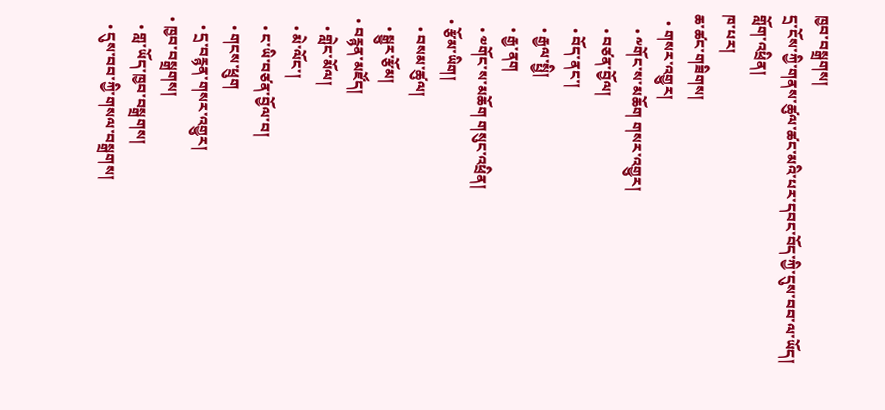ཁྱབ་བསྒྲགས།
དྲ་ངོས་ཀྱི་གནས་ཚུལ་ཚང་མའི་པར་དབང་བོད་ཀྱི་དུས་བབ་ལ་ཡོད།
གློག་འཕྲིན།
ཁ་པར།
ཆ་ཚང་གཟིགས།
  • གསར་འགྱུར།
    • ༸གོང་ས་མཆོག གསར་འགྱུར།
    • བཙན་བྱོལ།
    • བོད་ནང་།
    • རྒྱལ་སྤྱི།
    • རྒྱ་ནག
    • ༧གོང་ས་མཆོག གསུང་འཕྲིན།
  • རྩོམ་ཡིག།
    • བསམ་ཚུལ།
    • སྒྱུར་རྩོམ།
  • བརྙན་མཛོད།
    • གླེང་མོལ།
    • མེ་ལོང་།
    • ང་ཡི་བཙན་བྱོལ་བ།
    • གངས་ཕྲུག
    • དྲ་བརྙན་གསར་འགྱུར།
  • ཁྱབ་བསྒྲགས།
    • གླ་ཡོད་ཁྱབ་བསྒྲགས།
    • དུས་བབ་ཀྱི་གསལ་བསྒྲགས།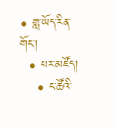• གླ་ཡོད་རིན་གོང་།
  • པར་མཛོད།
    • ང་ཚོའི་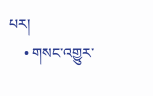པར།
    • གསང་འགྱུར་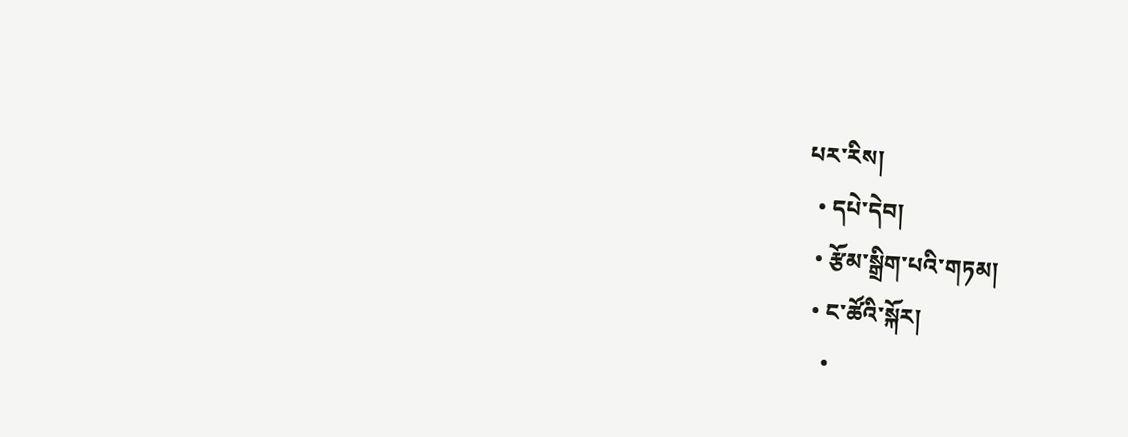པར་རིས།
  • དཔེ་དེབ།
  • རྩོམ་སྒྲིག་པའི་གཏམ།
  • ང་ཚོའི་སྐོར།
    •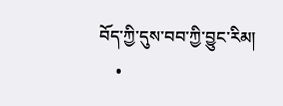བོད་ཀྱི་དུས་བབ་ཀྱི་བྱུང་རིམ།
    •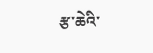རྩ་ཆེའི་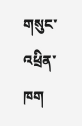གསུང་འཕྲིན་ཁག